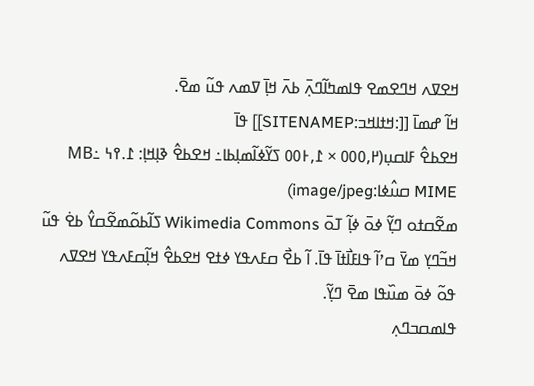ߞߐߜߍ ߞߣߐߘߐ ߟߊߘߤߊ߬ߣߍ߲߫ ߕߍ߫ ߞߊ߲߫ ߜߘߍ ߟߎ߬ ߘߐ߫.
ߞߊ߬ ߝߘߊ߫ [[:ߞߙߊߞߏ:SITENAMEP]] ߟߊ߫
ߞߐߕߐ߮ ߓߊߛߎ߲(߂,߀߀߀ × ߁,߅߀߀ ߖߌ߬ߦߊ߬ߘߊ߲ߕߊ߸ ߞߐߕߐ߮ ߢߊ߲ߞߊ߲: ߁.߉߆ MB߸ MIME ߛߎ߮ߦߊ:image/jpeg)
ߘߐ߬ߛߙߋ ߣߌ߲߬ ߦߋ߫ ߦߊ߲߬ ߠߋ߫ Wikimedia Commons ߖߊ߬ߕߋ߬ߘߐ߬ߛߌ߮ ߕߐ߭ ߟߎ߬ ߞߏ߬ߣߌ߲ ߘߌ߫ ߛߴߊ߬ ߟߊߓߊ߯ߙߊ߫ ߟߊ߫. ߊ߬ ߕߐ߯ ߛߓߍߟߌ ߦߙߐ ߞߐߕߐ߮ ߞߊ߲߬ߛߓߍߟߌ ߞߐߜߍ ߟߋ߬ ߦߋ߫ ߘߎ߰ߟߊ ߘߐ߫ ߣߌ߲߬.
ߟߊߘߛߏߣߍ߲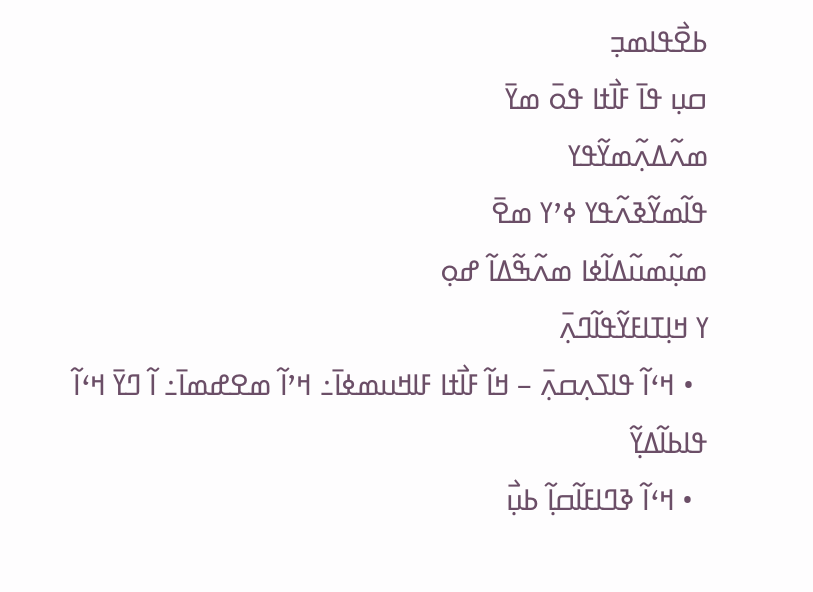ߕߐ߯ߟߊߘߏ߲
ߛߎ߲ ߟߊ߫ ߓߊ߯ߙߊ ߟߋ߫ ߘߌ߫
ߘߍ߬ߡߍ߲߬ߘߌ߬ߟߌ
ߟߊ߬ߘߌ߬ߢߍ߬ߟߌ ߦߴߌ ߘߐ߫
ߘߎ߲߬ߘߎ߬ߡߊ߬ߦߊ ߘߍ߬ߒ߬ߡߊ߬ ߝߋ߲
ߌ ߞߊ߲ߠߊߓߌ߬ߟߊ߬ߣߍ߲߫
  • ߞߵߊ߬ ߟߊߖߍ߲ߛߍ߲߫ – ߞߊ߬ ߓߊ߯ߙߊ ߓߊߞߎߘߦߊ߫߸ ߞߴߊ߬ ߘߐߝߘߊ߫߸ ߊ߬ ߣߌ߫ ߞߵߊ߬ ߟߊߕߊ߬ߡߌ߲߬
  • ߞߵߊ߬ ߢߣߊߓߊ߬ߛߊ߲߬ ߕߎ߲߯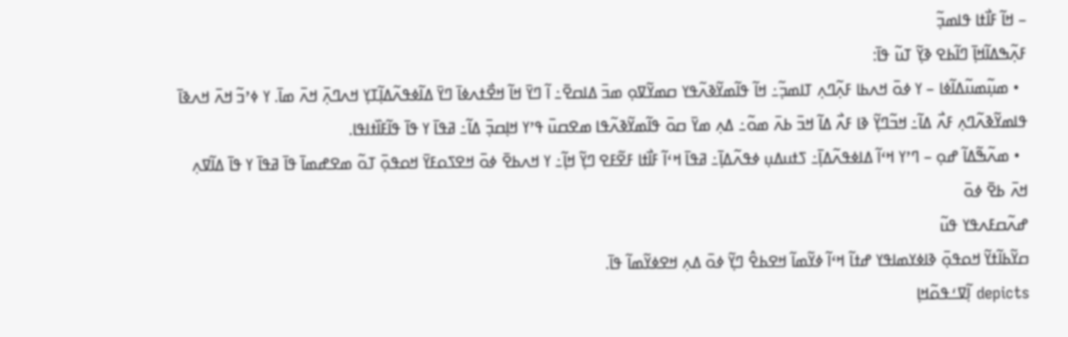– ߞߊ߬ ߓߊ߯ߙߊ ߟߊߘߏ߲߬
ߓߍ߲߬ߒߡߊ߬ߞߊ߲߫ ߣߊ߬ߕߐ ߢߌ߲߬ ߠߎ߬ ߟߊ߫:
  • ߘߎ߲߬ߘߎ߬ߡߊ߬ߦߊ – ߌ ߦߋ߫ ߞߍߕߊ ߓߍ߲߬ߣߍ߲ ߠߊߘߏ߲߬߸ ߞߊ߬ ߟߊ߬ߘߌ߬ߢߍ߬ߟߌ ߛߘߌ߬ߜߋ߲ ߘߏ߫ ߡߊߛߐ߫߸ ߊ߬ ߣߌ߫ ߞߊ߬ ߞߐ߯ߙߍߦߊ߫ ߣߌ߫ ߡߊ߬ߦߟߍ߬ߡߊ߲߬ߠߌ߲ ߞߍߣߍ߲߫ ߞߍ߫ ߘߊ߫. ߌ ߦߴߏ߬ ߞߍ߫ ߞߍߢߊ߫ ߟߊߘߌ߬ߢߍ߬ߣߍ߲ ߓߍ߯ ߡߊ߬߸ ߞߏ߬ߣߌ߲߬ ߢߊ ߓߍ߯ ߡߊ߬ ߞߏ߫ ߕߍ߫ ߘߋ߬߸ ߡߍ߲ ߘߌ߫ ߛߋ߫ ߟߊ߬ߘߌ߬ߢߍ߬ߟߊ ߘߐߛߎ߫ ߟߴߌ ߞߊ߲ߛߏ߲߫ ߡߊ߬߸ ߥߟߊ߫ ߌ ߟߊ߫ ߟߊ߬ߓߊ߰ߙߊߟߊ.
  • ߘߍ߬ߒ߬ߡߊ߬ ߝߋ߲ – ߣߴߌ ߞߵߊ߬ ߡߊߦߟߍ߬ߡߊ߲߫߸ ߖߙߎߡߎ߲ ߦߟߍ߬ߡߊ߲߫߸ ߥߟߊ߫ ߞߵߊ߬ ߓߊ߯ߙߊ ߓߐ߬ߓߐ ߣߌ߲߬ ߞߊ߲߬߸ ߌ ߞߍߕߐ߫ ߦߋ߫ ߞߐߖߋߓߌ߫ ߞߋߟߋ߲߫ ߠߋ߬ ߘߐߝߘߊ߫ ߟߊ߫ ߥߟߊ߫ ߌ ߟߊ߫ ߡߊ߬ߜߍ߲ ߞߍ߫ ߕߐ߫ ߦߋ߫
ߝߍ߬ߛߓߍߟߌ ߟߎ߬
ߛߌ߬ߕߊ߬ߙߌ߬ ߞߋߟߋ߲߫ ߢߊߦߌߘߊߟߌ ߝߙߊ߬ ߞߵߊ߬ ߦߌ߬ߘߊ߬ ߞߐߕߐ߮ ߣߌ߲߬ ߦߋ߫ ߡߍ߲ ߞߐߦߌ߬ߘߊ߬ ߟߊ߫.
depicts ߊ߲߬ߜߑߟߋ߬ߞߊ߲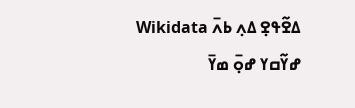ߡߐ߬ߟߐ߲ ߡߍ߲ ߕߍ߫ Wikidata ߝߌ߬ߛߌ ߝߋ߲߫ ߘߌ߫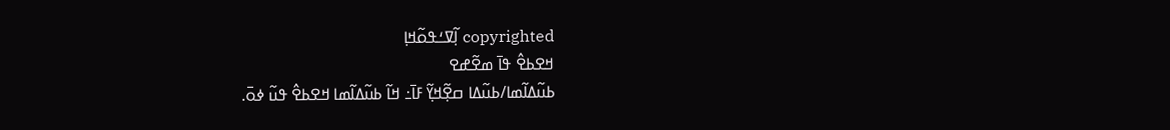copyrighted ߊ߲߬ߜߑߟߋ߬ߞߊ߲
ߞߐߕߐ߮ ߟߊ߫ ߘߐ߬ߝߐ
ߕߎ߬ߡߊ߬ߘߊ/ߕߎ߬ߡߊ ߛߐ߲߬ߞߌ߲߬ ߓߊ߫߸ ߞߊ߬ ߕߎ߬ߡߊ߬ߘߊ ߞߐߕߐ߮ ߟߎ߬ ߦߋ߫.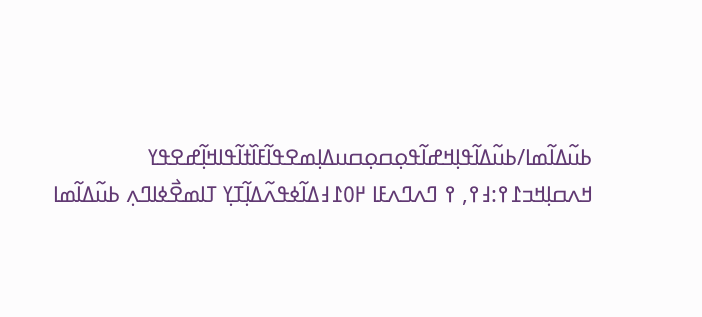ߕߎ߬ߡߊ߬ߘߊ/ߕߎ߬ߡߊ߬ߟߊ߲ߞߝߊ߬ߟߋ߲ߛߋ߲ߛߎߡߊ߲ߘߐߟߊ߬ߓߊ߰ߙߊ߬ߟߊߞߊ߲߬ߝߐߟߌ
ߞߍߛߊ߲ߞߏ߁߉:߃߉, ߉ ߣߍߣߍߓߊ ߂߀߁߃ߡߊ߬ߦߟߍ߬ߡߊ߲߬ߠߌ߲ ߠߊߘߐ߯ߦߊߣߍ߲ ߕߎ߬ߡߊ߬ߘߊ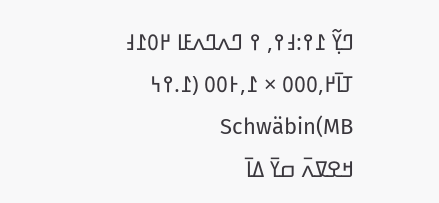ߣߌ߲߬ ߁߉:߃߉, ߉ ߣߍߣߍߓߊ ߂߀߁߃ ߠߊ߫߂,߀߀߀ × ߁,߅߀߀ (߁.߉߆ MB)Schwäbin
ߞߐߜߍ߫ ߛߌ߫ ߡߊ߫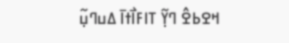ߞߐߕߐ߮ ߣߌ߲߬ ߠߊߓߊ߯ߙߊ߫ ߡߎߣߎ߲߬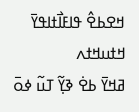ߞߐߕߐ߮ ߟߊߓߊ߯ߙߊߟߌ߫ ߞߙߎߞߙߍ
ߥߞߌ߫ ߕߐ߭ ߢߌ߲߬ ߠߎ߬ ߦߋ߫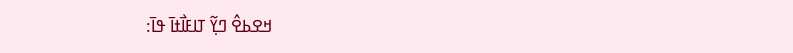ߞߐߕߐ߮ ߣߌ߲߬ ߠߊߓߊ߯ߙߊ߫ ߟߊ߫: